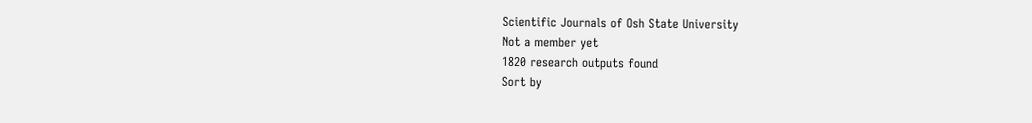Scientific Journals of Osh State University
Not a member yet
1820 research outputs found
Sort by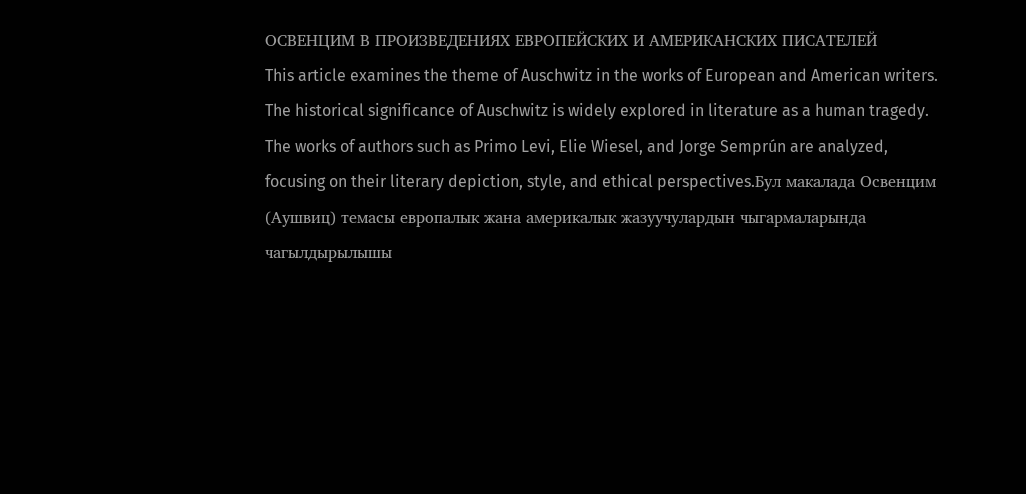ОСВЕНЦИМ В ПРОИЗВЕДЕНИЯХ ЕВРОПЕЙСКИХ И АМЕРИКАНСКИХ ПИСАТЕЛЕЙ
This article examines the theme of Auschwitz in the works of European and American writers. The historical significance of Auschwitz is widely explored in literature as a human tragedy. The works of authors such as Primo Levi, Elie Wiesel, and Jorge Semprún are analyzed, focusing on their literary depiction, style, and ethical perspectives.Бул макалада Освенцим (Аушвиц) темасы европалык жана америкалык жазуучулардын чыгармаларында чагылдырылышы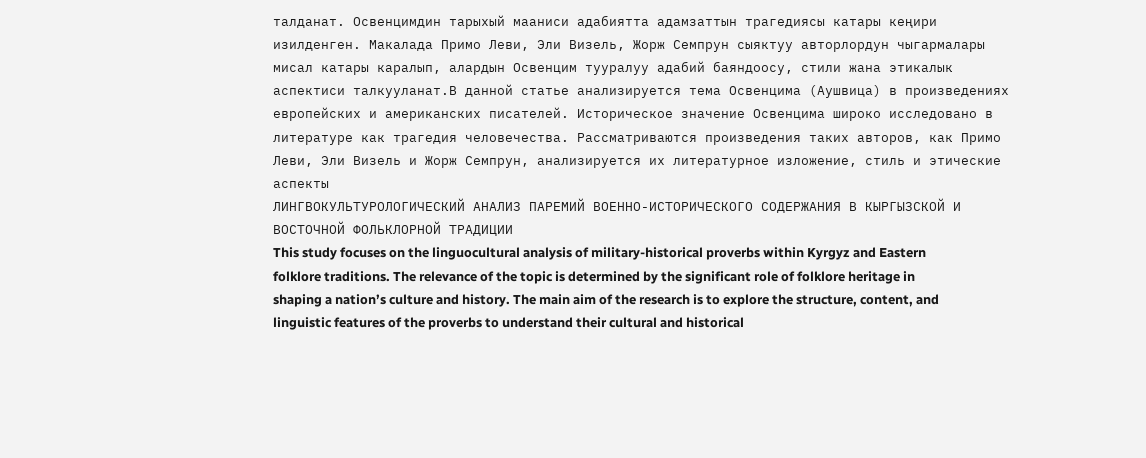талданат. Освенцимдин тарыхый мааниси адабиятта адамзаттын трагедиясы катары кеңири изилденген. Макалада Примо Леви, Эли Визель, Жорж Семпрун сыяктуу авторлордун чыгармалары мисал катары каралып, алардын Освенцим тууралуу адабий баяндоосу, стили жана этикалык аспектиси талкууланат.В данной статье анализируется тема Освенцима (Аушвица) в произведениях европейских и американских писателей. Историческое значение Освенцима широко исследовано в литературе как трагедия человечества. Рассматриваются произведения таких авторов, как Примо Леви, Эли Визель и Жорж Семпрун, анализируется их литературное изложение, стиль и этические аспекты
ЛИНГВОКУЛЬТУРОЛОГИЧЕСКИЙ АНАЛИЗ ПАРЕМИЙ ВОЕННО-ИСТОРИЧЕСКОГО СОДЕРЖАНИЯ В КЫРГЫЗСКОЙ И ВОСТОЧНОЙ ФОЛЬКЛОРНОЙ ТРАДИЦИИ
This study focuses on the linguocultural analysis of military-historical proverbs within Kyrgyz and Eastern folklore traditions. The relevance of the topic is determined by the significant role of folklore heritage in shaping a nation’s culture and history. The main aim of the research is to explore the structure, content, and linguistic features of the proverbs to understand their cultural and historical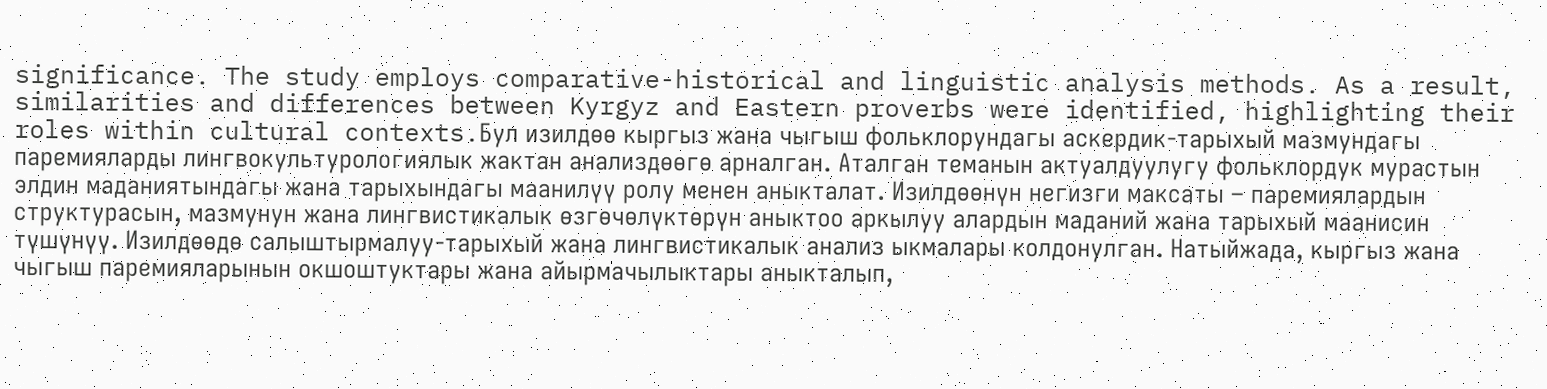significance. The study employs comparative-historical and linguistic analysis methods. As a result, similarities and differences between Kyrgyz and Eastern proverbs were identified, highlighting their roles within cultural contexts.Бул изилдөө кыргыз жана чыгыш фольклорундагы аскердик-тарыхый мазмундагы паремияларды лингвокультурологиялык жактан анализдөөгө арналган. Аталган теманын актуалдуулугу фольклордук мурастын элдин маданиятындагы жана тарыхындагы маанилүү ролу менен аныкталат. Изилдөөнүн негизги максаты – паремиялардын структурасын, мазмунун жана лингвистикалык өзгөчөлүктөрүн аныктоо аркылуу алардын маданий жана тарыхый маанисин түшүнүү. Изилдөөдө салыштырмалуу-тарыхый жана лингвистикалык анализ ыкмалары колдонулган. Натыйжада, кыргыз жана чыгыш паремияларынын окшоштуктары жана айырмачылыктары аныкталып,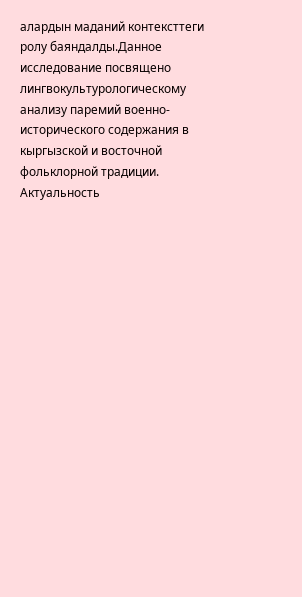алардын маданий контексттеги ролу баяндалды.Данное исследование посвящено лингвокультурологическому анализу паремий военно-исторического содержания в кыргызской и восточной фольклорной традиции. Актуальность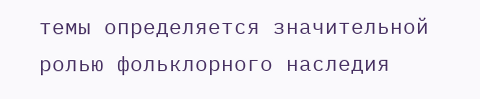темы определяется значительной ролью фольклорного наследия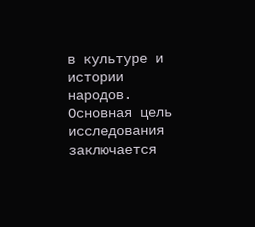в культуре и истории народов. Основная цель исследования заключается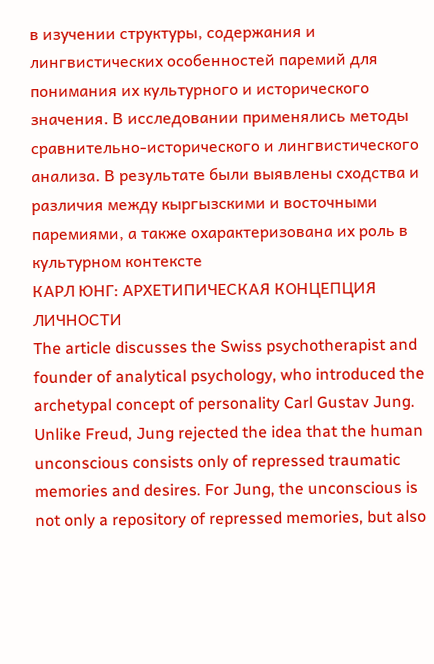в изучении структуры, содержания и лингвистических особенностей паремий для понимания их культурного и исторического значения. В исследовании применялись методы сравнительно-исторического и лингвистического анализа. В результате были выявлены сходства и различия между кыргызскими и восточными паремиями, а также охарактеризована их роль в культурном контексте
КАРЛ ЮНГ: АРХЕТИПИЧЕСКАЯ КОНЦЕПЦИЯ ЛИЧНОСТИ
The article discusses the Swiss psychotherapist and founder of analytical psychology, who introduced the archetypal concept of personality Carl Gustav Jung. Unlike Freud, Jung rejected the idea that the human unconscious consists only of repressed traumatic memories and desires. For Jung, the unconscious is not only a repository of repressed memories, but also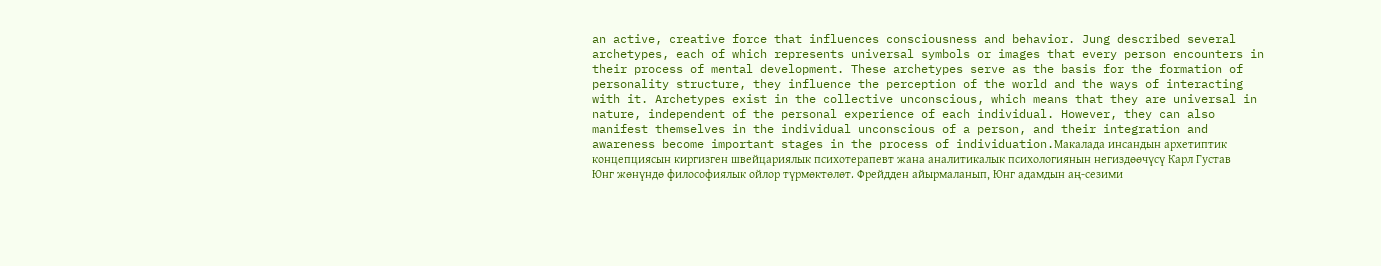an active, creative force that influences consciousness and behavior. Jung described several archetypes, each of which represents universal symbols or images that every person encounters in their process of mental development. These archetypes serve as the basis for the formation of personality structure, they influence the perception of the world and the ways of interacting with it. Archetypes exist in the collective unconscious, which means that they are universal in nature, independent of the personal experience of each individual. However, they can also manifest themselves in the individual unconscious of a person, and their integration and awareness become important stages in the process of individuation.Макалада инсандын архетиптик концепциясын киргизген швейцариялык психотерапевт жана аналитикалык психологиянын негиздөөчүсү Карл Густав Юнг жөнүндө философиялык ойлор түрмөктөлөт. Фрейдден айырмаланып, Юнг адамдын аң-сезими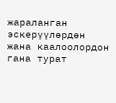жараланган эскерүүлөрдөн жана каалоолордон гана турат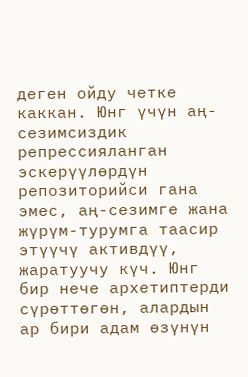деген ойду четке каккан. Юнг үчүн аң-сезимсиздик репрессияланган эскерүүлөрдүн репозиторийси гана эмес, аң-сезимге жана жүрүм-турумга таасир этүүчү активдүү, жаратуучу күч. Юнг бир нече архетиптерди сүрөттөгөн, алардын ар бири адам өзүнүн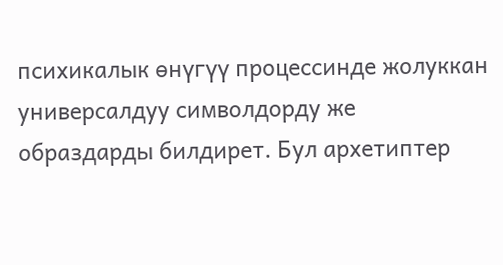психикалык өнүгүү процессинде жолуккан универсалдуу символдорду же образдарды билдирет. Бул архетиптер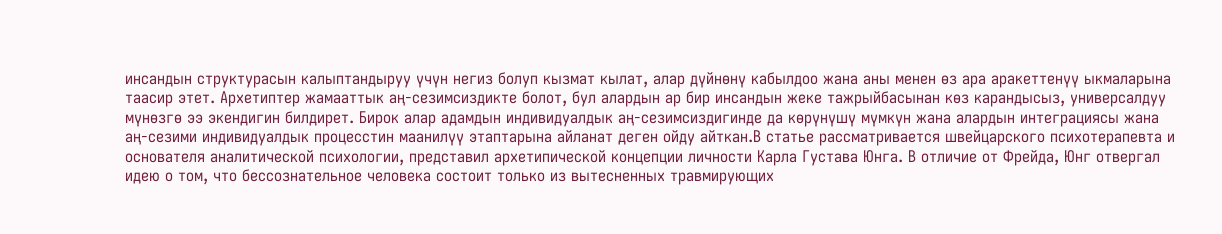инсандын структурасын калыптандыруу үчүн негиз болуп кызмат кылат, алар дүйнөнү кабылдоо жана аны менен өз ара аракеттенүү ыкмаларына таасир этет. Архетиптер жамааттык аң-сезимсиздикте болот, бул алардын ар бир инсандын жеке тажрыйбасынан көз карандысыз, универсалдуу мүнөзгө ээ экендигин билдирет. Бирок алар адамдын индивидуалдык аң-сезимсиздигинде да көрүнүшү мүмкүн жана алардын интеграциясы жана аң-сезими индивидуалдык процесстин маанилүү этаптарына айланат деген ойду айткан.В статье рассматривается швейцарского психотерапевта и основателя аналитической психологии, представил архетипической концепции личности Карла Густава Юнга. В отличие от Фрейда, Юнг отвергал идею о том, что бессознательное человека состоит только из вытесненных травмирующих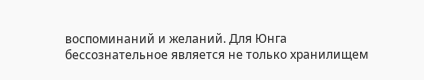воспоминаний и желаний. Для Юнга бессознательное является не только хранилищем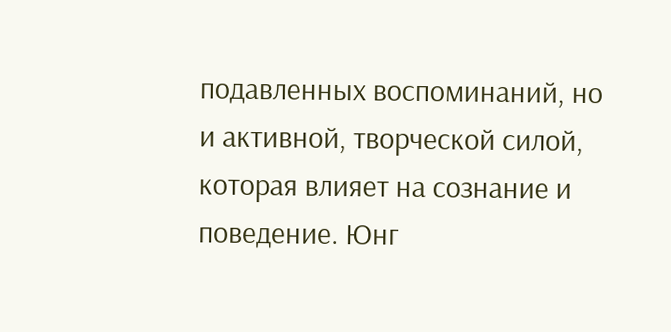подавленных воспоминаний, но и активной, творческой силой, которая влияет на сознание и поведение. Юнг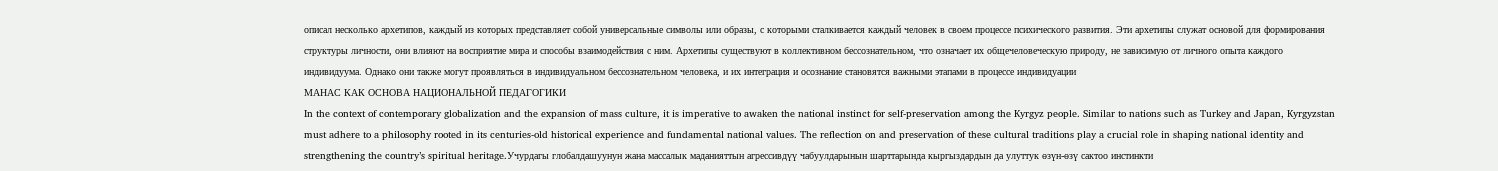описал несколько архетипов, каждый из которых представляет собой универсальные символы или образы, с которыми сталкивается каждый человек в своем процессе психического развития. Эти архетипы служат основой для формирования структуры личности, они влияют на восприятие мира и способы взаимодействия с ним. Архетипы существуют в коллективном бессознательном, что означает их общечеловеческую природу, не зависимую от личного опыта каждого индивидуума. Однако они также могут проявляться в индивидуальном бессознательном человека, и их интеграция и осознание становятся важными этапами в процессе индивидуации
МАНАС КАК ОСНОВА НАЦИОНАЛЬНОЙ ПЕДАГОГИКИ
In the context of contemporary globalization and the expansion of mass culture, it is imperative to awaken the national instinct for self-preservation among the Kyrgyz people. Similar to nations such as Turkey and Japan, Kyrgyzstan must adhere to a philosophy rooted in its centuries-old historical experience and fundamental national values. The reflection on and preservation of these cultural traditions play a crucial role in shaping national identity and strengthening the country’s spiritual heritage.Учурдагы глобалдашуунун жана массалык маданияттын агрессивдүү чабуулдарынын шарттарында кыргыздардын да улуттук өзүн-өзү сактоо инстинкти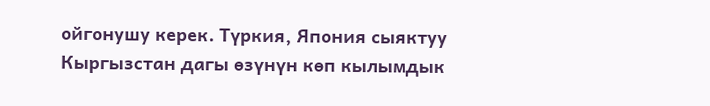ойгонушу керек. Түркия, Япония сыяктуу Кыргызстан дагы өзүнүн көп кылымдык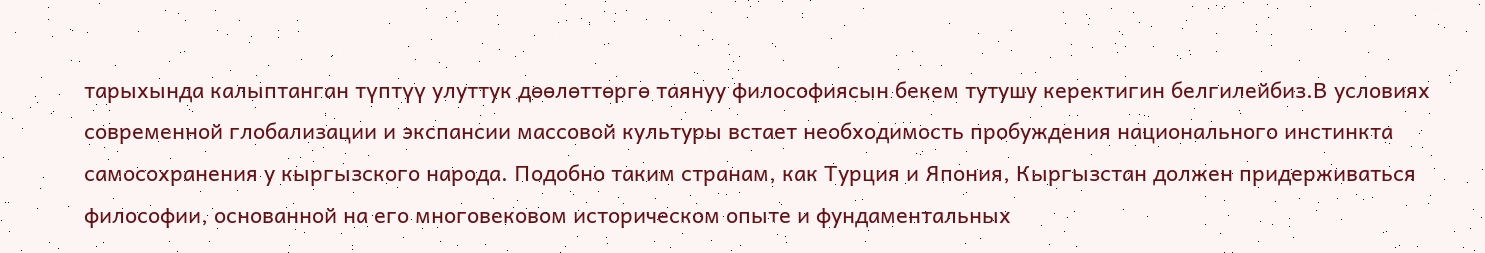тарыхында калыптанган түптүү улуттук дөөлөттөргө таянуу философиясын бекем тутушу керектигин белгилейбиз.В условиях современной глобализации и экспансии массовой культуры встает необходимость пробуждения национального инстинкта самосохранения у кыргызского народа. Подобно таким странам, как Турция и Япония, Кыргызстан должен придерживаться философии, основанной на его многовековом историческом опыте и фундаментальных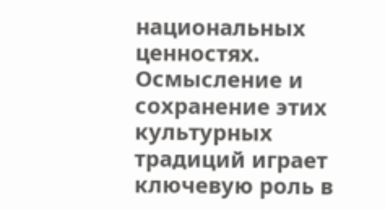национальных ценностях. Осмысление и сохранение этих культурных традиций играет ключевую роль в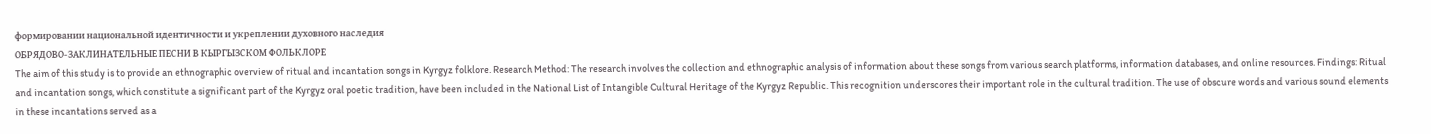формировании национальной идентичности и укреплении духовного наследия
ОБРЯДОВО-ЗАКЛИНАТЕЛЬНЫЕ ПЕСНИ В КЫРГЫЗСКОМ ФОЛЬКЛОРЕ
The aim of this study is to provide an ethnographic overview of ritual and incantation songs in Kyrgyz folklore. Research Method: The research involves the collection and ethnographic analysis of information about these songs from various search platforms, information databases, and online resources. Findings: Ritual and incantation songs, which constitute a significant part of the Kyrgyz oral poetic tradition, have been included in the National List of Intangible Cultural Heritage of the Kyrgyz Republic. This recognition underscores their important role in the cultural tradition. The use of obscure words and various sound elements in these incantations served as a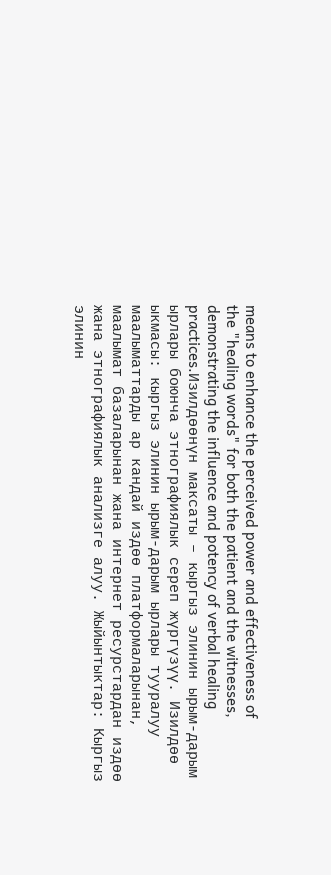means to enhance the perceived power and effectiveness of the "healing words" for both the patient and the witnesses, demonstrating the influence and potency of verbal healing practices.Изилдөөнүн максаты – кыргыз элинин ырым-дарым ырлары боюнча этнографиялык сереп жүргүзүү. Изилдөө ыкмасы: кыргыз элинин ырым-дарым ырлары тууралуу маалыматтарды ар кандай издөө платформаларынан, маалымат базаларынан жана интернет ресурстардан издөө жана этнографиялык анализге алуу. Жыйынтыктар: Кыргыз элинин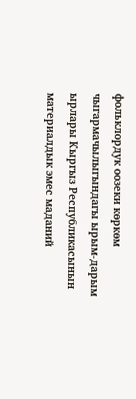фольклордук оозеки көркөм чыгармачылыгындагы ырым-дарым ырлары Кыргыз Республикасынын материалдык эмес маданий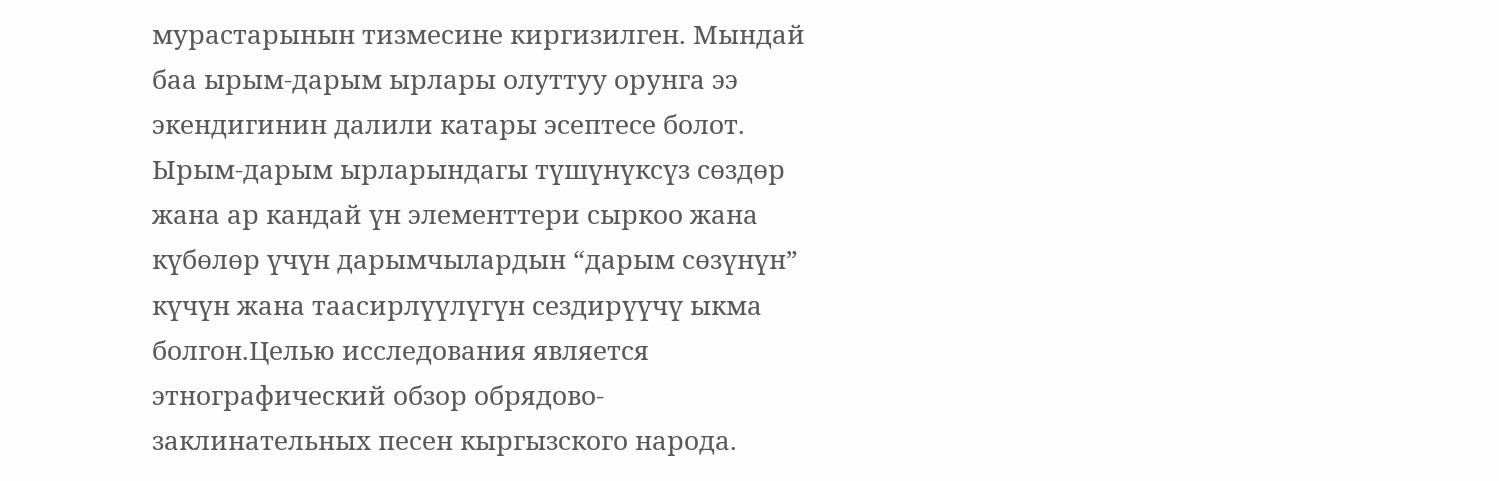мурастарынын тизмесине киргизилген. Мындай баа ырым-дарым ырлары олуттуу орунга ээ экендигинин далили катары эсептесе болот. Ырым-дарым ырларындагы түшүнүксүз сөздөр жана ар кандай үн элементтери сыркоо жана күбөлөр үчүн дарымчылардын “дарым сөзүнүн” күчүн жана таасирлүүлүгүн сездирүүчү ыкма болгон.Целью исследования является этнографический обзор обрядово-заклинательных песен кыргызского народа.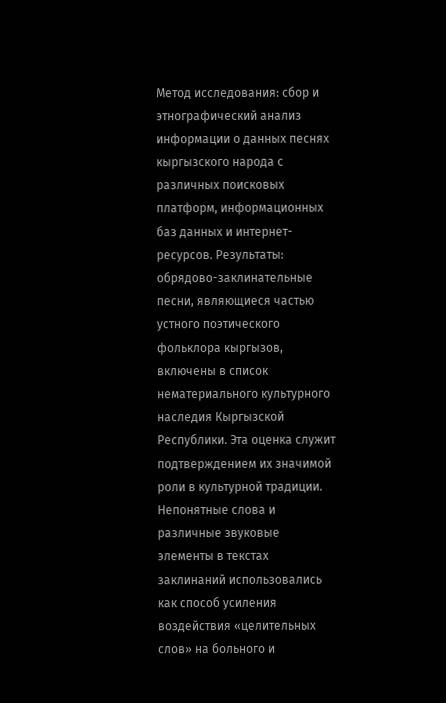Метод исследования: сбор и этнографический анализ информации о данных песнях кыргызского народа с различных поисковых платформ, информационных баз данных и интернет-ресурсов. Результаты: обрядово-заклинательные песни, являющиеся частью устного поэтического фольклора кыргызов, включены в список нематериального культурного наследия Кыргызской Республики. Эта оценка служит подтверждением их значимой роли в культурной традиции. Непонятные слова и различные звуковые элементы в текстах заклинаний использовались как способ усиления воздействия «целительных слов» на больного и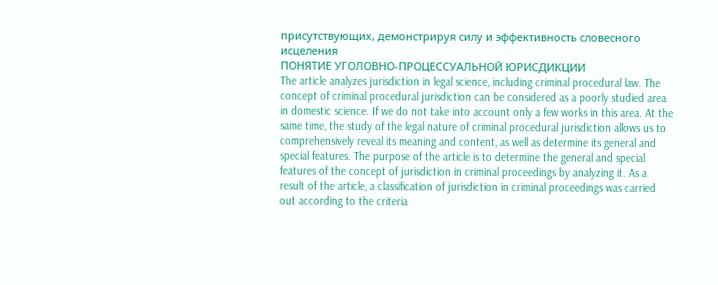присутствующих, демонстрируя силу и эффективность словесного исцеления
ПОНЯТИЕ УГОЛОВНО-ПРОЦЕССУАЛЬНОЙ ЮРИСДИКЦИИ
The article analyzes jurisdiction in legal science, including criminal procedural law. The concept of criminal procedural jurisdiction can be considered as a poorly studied area in domestic science. If we do not take into account only a few works in this area. At the same time, the study of the legal nature of criminal procedural jurisdiction allows us to comprehensively reveal its meaning and content, as well as determine its general and special features. The purpose of the article is to determine the general and special features of the concept of jurisdiction in criminal proceedings by analyzing it. As a result of the article, a classification of jurisdiction in criminal proceedings was carried out according to the criteria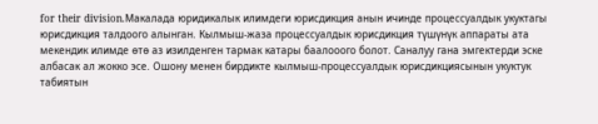for their division.Макалада юридикалык илимдеги юрисдикция анын ичинде процессуалдык укуктагы юрисдикция талдоого алынган. Кылмыш-жаза процессуалдык юрисдикция түшүнүк аппараты ата мекендик илимде өтө аз изилденген тармак катары баалооого болот. Саналуу гана эмгектерди эске албасак ал жокко эсе. Ошону менен бирдикте кылмыш-процессуалдык юрисдикциясынын укуктук табиятын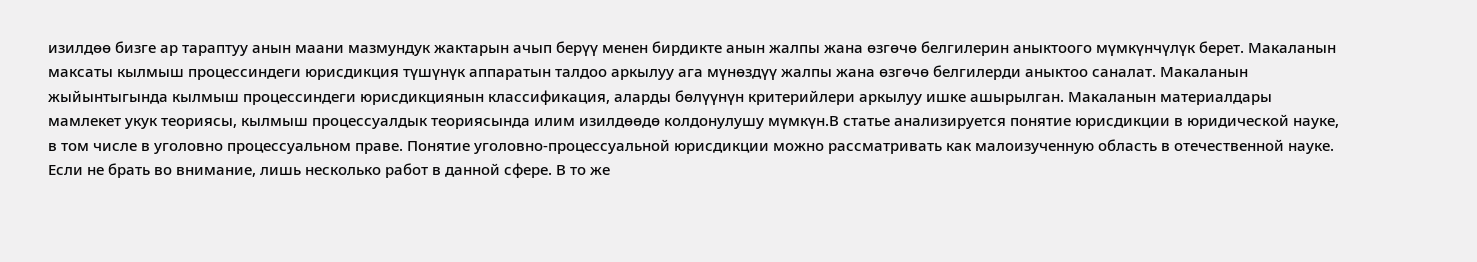изилдөө бизге ар тараптуу анын маани мазмундук жактарын ачып берүү менен бирдикте анын жалпы жана өзгөчө белгилерин аныктоого мүмкүнчүлүк берет. Макаланын максаты кылмыш процессиндеги юрисдикция түшүнүк аппаратын талдоо аркылуу ага мүнөздүү жалпы жана өзгөчө белгилерди аныктоо саналат. Макаланын жыйынтыгында кылмыш процессиндеги юрисдикциянын классификация, аларды бөлүүнүн критерийлери аркылуу ишке ашырылган. Макаланын материалдары мамлекет укук теориясы, кылмыш процессуалдык теориясында илим изилдөөдө колдонулушу мүмкүн.В статье анализируется понятие юрисдикции в юридической науке, в том числе в уголовно процессуальном праве. Понятие уголовно-процессуальной юрисдикции можно рассматривать как малоизученную область в отечественной науке. Если не брать во внимание, лишь несколько работ в данной сфере. В то же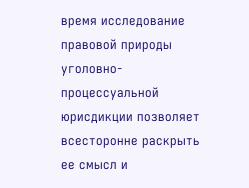время исследование правовой природы уголовно-процессуальной юрисдикции позволяет всесторонне раскрыть ее смысл и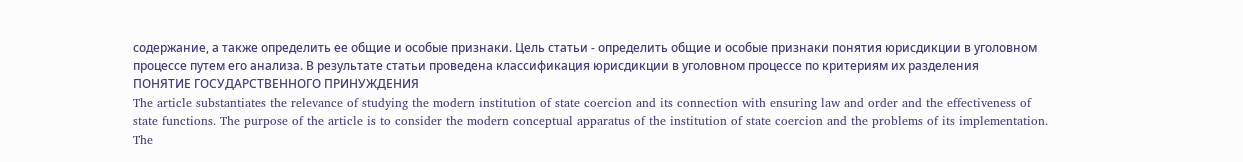содержание, а также определить ее общие и особые признаки. Цель статьи - определить общие и особые признаки понятия юрисдикции в уголовном процессе путем его анализа. В результате статьи проведена классификация юрисдикции в уголовном процессе по критериям их разделения
ПОНЯТИЕ ГОСУДАРСТВЕННОГО ПРИНУЖДЕНИЯ
The article substantiates the relevance of studying the modern institution of state coercion and its connection with ensuring law and order and the effectiveness of state functions. The purpose of the article is to consider the modern conceptual apparatus of the institution of state coercion and the problems of its implementation.
The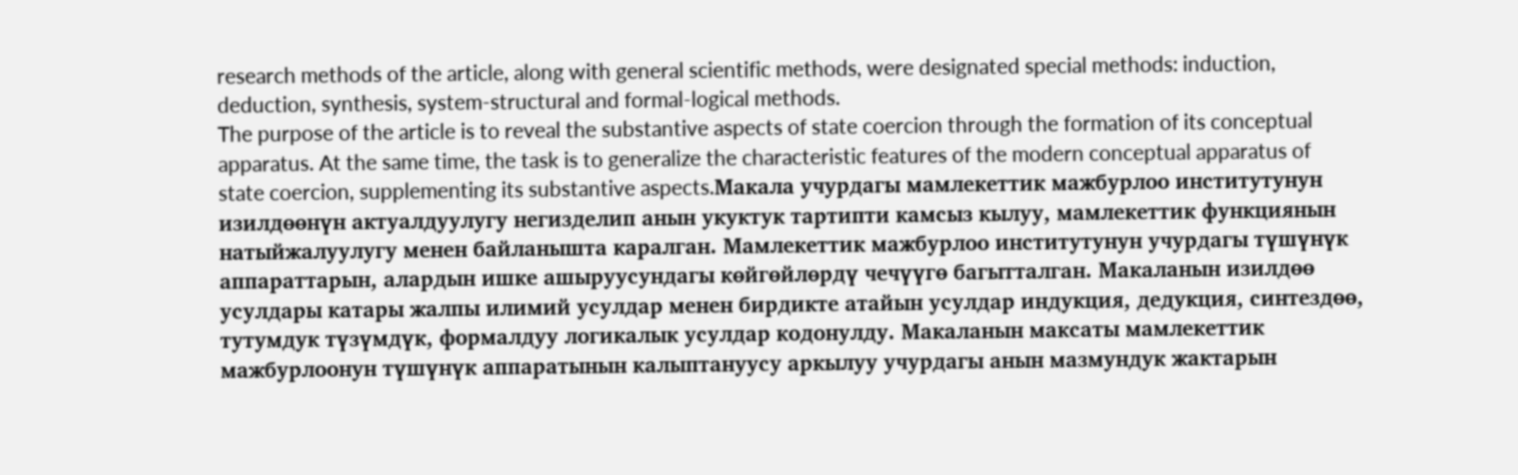research methods of the article, along with general scientific methods, were designated special methods: induction, deduction, synthesis, system-structural and formal-logical methods.
The purpose of the article is to reveal the substantive aspects of state coercion through the formation of its conceptual apparatus. At the same time, the task is to generalize the characteristic features of the modern conceptual apparatus of state coercion, supplementing its substantive aspects.Макала учурдагы мамлекеттик мажбурлоо институтунун изилдөөнүн актуалдуулугу негизделип анын укуктук тартипти камсыз кылуу, мамлекеттик функциянын натыйжалуулугу менен байланышта каралган. Мамлекеттик мажбурлоо институтунун учурдагы түшүнүк аппараттарын, алардын ишке ашыруусундагы көйгөйлөрдү чечүүгө багытталган. Макаланын изилдөө усулдары катары жалпы илимий усулдар менен бирдикте атайын усулдар индукция, дедукция, синтездөө, тутумдук түзүмдүк, формалдуу логикалык усулдар кодонулду. Макаланын максаты мамлекеттик мажбурлоонун түшүнүк аппаратынын калыптануусу аркылуу учурдагы анын мазмундук жактарын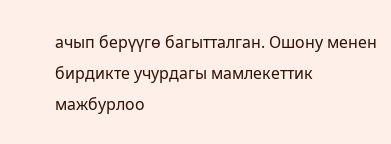ачып берүүгө багытталган. Ошону менен бирдикте учурдагы мамлекеттик мажбурлоо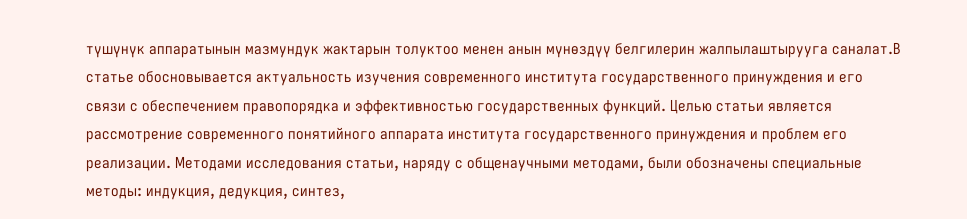түшүнүк аппаратынын мазмундук жактарын толуктоо менен анын мүнөздүү белгилерин жалпылаштырууга саналат.В статье обосновывается актуальность изучения современного института государственного принуждения и его связи с обеспечением правопорядка и эффективностью государственных функций. Целью статьи является рассмотрение современного понятийного аппарата института государственного принуждения и проблем его реализации. Методами исследования статьи, наряду с общенаучными методами, были обозначены специальные методы: индукция, дедукция, синтез,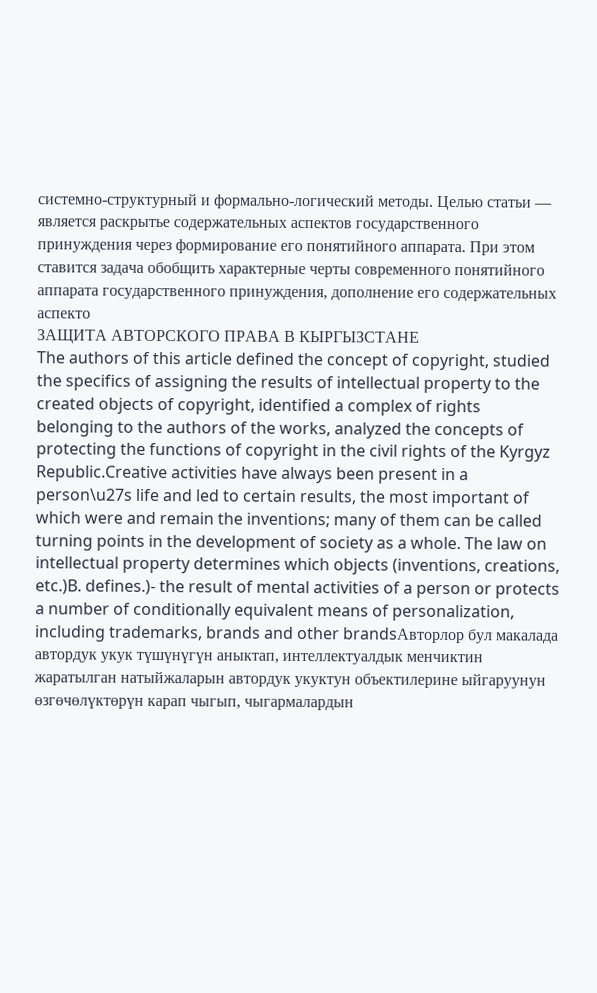системно-структурный и формально-логический методы. Целью статьи — является раскрытье содержательных аспектов государственного принуждения через формирование его понятийного аппарата. При этом ставится задача обобщить характерные черты современного понятийного аппарата государственного принуждения, дополнение его содержательных аспекто
ЗАЩИТА АВТОРСКОГО ПРАВА В КЫРГЫЗСТАНЕ
The authors of this article defined the concept of copyright, studied the specifics of assigning the results of intellectual property to the created objects of copyright, identified a complex of rights belonging to the authors of the works, analyzed the concepts of protecting the functions of copyright in the civil rights of the Kyrgyz Republic.Creative activities have always been present in a person\u27s life and led to certain results, the most important of which were and remain the inventions; many of them can be called turning points in the development of society as a whole. The law on intellectual property determines which objects (inventions, creations, etc.)B. defines.)- the result of mental activities of a person or protects a number of conditionally equivalent means of personalization, including trademarks, brands and other brandsАвторлор бул макалада автордук укук түшүнүгүн аныктап, интеллектуалдык менчиктин жаратылган натыйжаларын автордук укуктун объектилерине ыйгаруунун өзгөчөлүктөрүн карап чыгып, чыгармалардын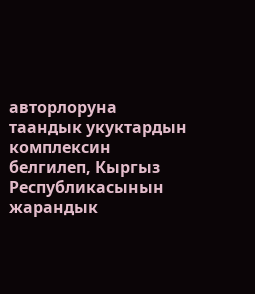авторлоруна таандык укуктардын комплексин белгилеп, Кыргыз Республикасынын жарандык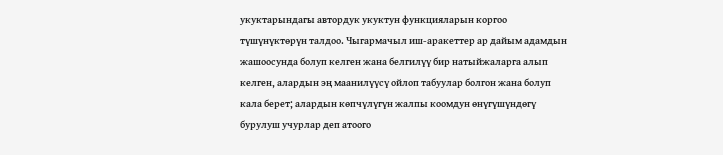укуктарындагы автордук укуктун функцияларын коргоо түшүнүктөрүн талдоо. Чыгармачыл иш-аракеттер ар дайым адамдын жашоосунда болуп келген жана белгилүү бир натыйжаларга алып келген, алардын эң маанилүүсү ойлоп табуулар болгон жана болуп кала берет; алардын көпчүлүгүн жалпы коомдун өнүгүшүндөгү бурулуш учурлар деп атоого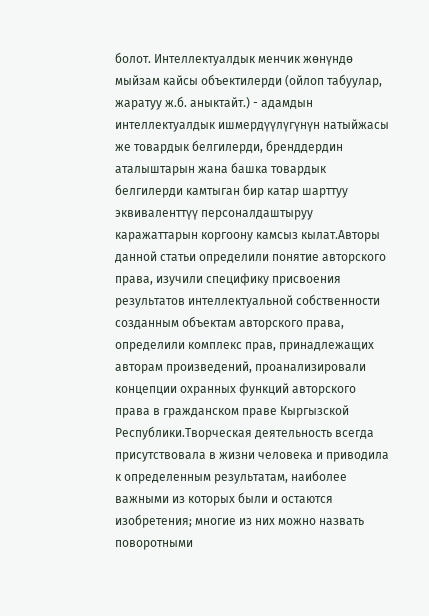болот. Интеллектуалдык менчик жөнүндө мыйзам кайсы объектилерди (ойлоп табуулар, жаратуу ж.б. аныктайт.) - адамдын интеллектуалдык ишмердүүлүгүнүн натыйжасы же товардык белгилерди, бренддердин аталыштарын жана башка товардык белгилерди камтыган бир катар шарттуу эквиваленттүү персоналдаштыруу каражаттарын коргоону камсыз кылат.Авторы данной статьи определили понятие авторского права, изучили специфику присвоения результатов интеллектуальной собственности созданным объектам авторского права, определили комплекс прав, принадлежащих авторам произведений, проанализировали концепции охранных функций авторского права в гражданском праве Кыргызской Республики.Творческая деятельность всегда присутствовала в жизни человека и приводила к определенным результатам, наиболее важными из которых были и остаются изобретения; многие из них можно назвать поворотными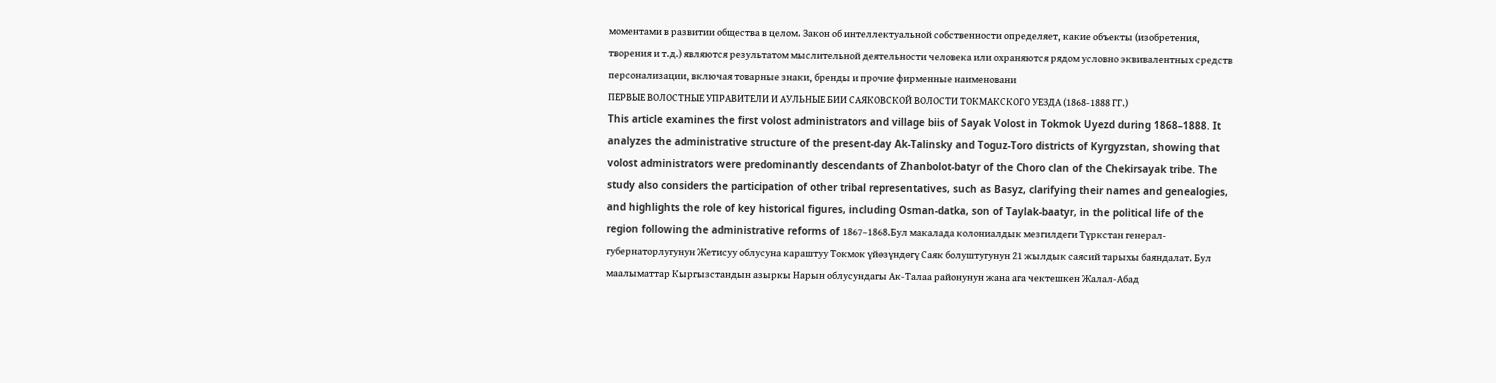моментами в развитии общества в целом. Закон об интеллектуальной собственности определяет, какие объекты (изобретения, творения и т.д.) являются результатом мыслительной деятельности человека или охраняются рядом условно эквивалентных средств персонализации, включая товарные знаки, бренды и прочие фирменные наименовани
ПЕРВЫЕ ВОЛОСТНЫЕ УПРАВИТЕЛИ И АУЛЬНЫЕ БИИ САЯКОВСКОЙ ВОЛОСТИ ТОКМАКСКОГО УЕЗДА (1868-1888 ГГ.)
This article examines the first volost administrators and village biis of Sayak Volost in Tokmok Uyezd during 1868–1888. It analyzes the administrative structure of the present-day Ak-Talinsky and Toguz-Toro districts of Kyrgyzstan, showing that volost administrators were predominantly descendants of Zhanbolot-batyr of the Choro clan of the Chekirsayak tribe. The study also considers the participation of other tribal representatives, such as Basyz, clarifying their names and genealogies, and highlights the role of key historical figures, including Osman-datka, son of Taylak-baatyr, in the political life of the region following the administrative reforms of 1867–1868.Бул макалада колониалдык мезгилдеги Түркстан генерал-губернаторлугунун Жетисуу облусуна караштуу Токмок үйөзүндөгү Саяк болуштугунун 21 жылдык саясий тарыхы баяндалат. Бул маалыматтар Кыргызстандын азыркы Нарын облусундагы Ак-Талаа районунун жана ага чектешкен Жалал-Абад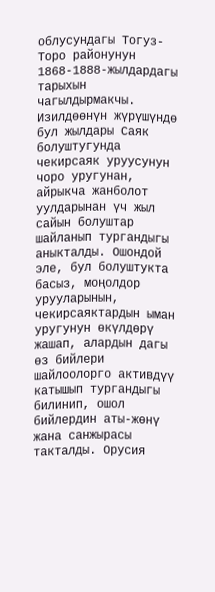облусундагы Тогуз-Торо районунун 1868-1888-жылдардагы тарыхын чагылдырмакчы. Изилдөөнүн жүрүшүндө бул жылдары Саяк болуштугунда чекирсаяк уруусунун чоро уругунан, айрыкча жанболот уулдарынан үч жыл сайын болуштар шайланып тургандыгы аныкталды. Ошондой эле, бул болуштукта басыз, моңолдор урууларынын, чекирсаяктардын ыман уругунун өкүлдөрү жашап, алардын дагы өз бийлери шайлоолорго активдүү катышып тургандыгы билинип, ошол бийлердин аты-жөнү жана санжырасы такталды. Орусия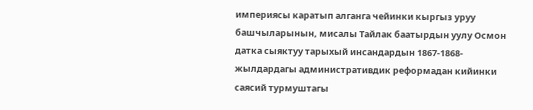империясы каратып алганга чейинки кыргыз уруу башчыларынын, мисалы Тайлак баатырдын уулу Осмон датка сыяктуу тарыхый инсандардын 1867-1868-жылдардагы административдик реформадан кийинки саясий турмуштагы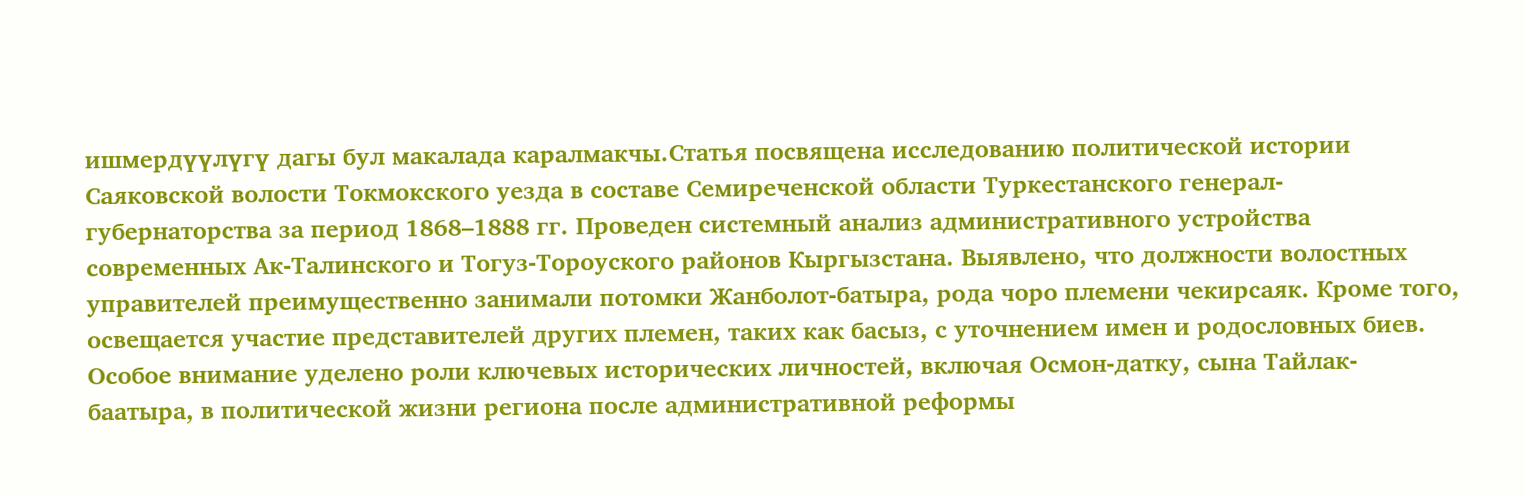ишмердүүлүгү дагы бул макалада каралмакчы.Статья посвящена исследованию политической истории Саяковской волости Токмокского уезда в составе Семиреченской области Туркестанского генерал-губернаторства за период 1868–1888 гг. Проведен системный анализ административного устройства современных Ак-Талинского и Тогуз-Тороуского районов Кыргызстана. Выявлено, что должности волостных управителей преимущественно занимали потомки Жанболот-батыра, рода чоро племени чекирсаяк. Кроме того, освещается участие представителей других племен, таких как басыз, с уточнением имен и родословных биев. Особое внимание уделено роли ключевых исторических личностей, включая Осмон-датку, сына Тайлак-баатыра, в политической жизни региона после административной реформы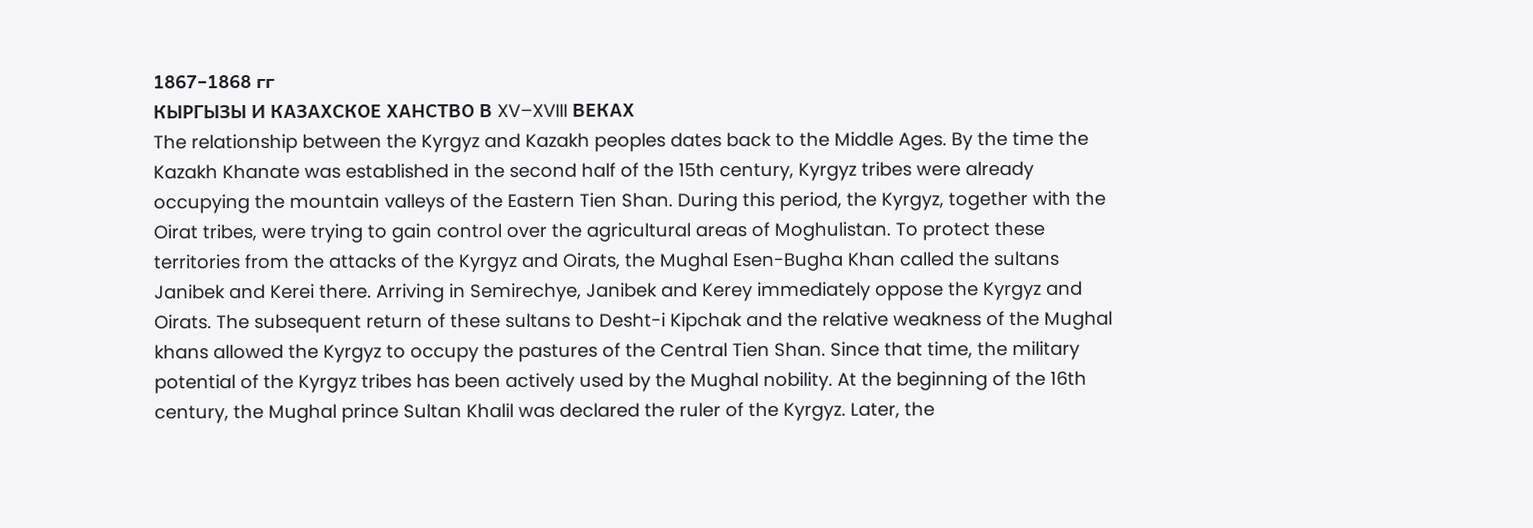1867–1868 гг
КЫРГЫЗЫ И КАЗАХСКОЕ ХАНСТВО В XV–XVIII ВЕКАХ
The relationship between the Kyrgyz and Kazakh peoples dates back to the Middle Ages. By the time the Kazakh Khanate was established in the second half of the 15th century, Kyrgyz tribes were already occupying the mountain valleys of the Eastern Tien Shan. During this period, the Kyrgyz, together with the Oirat tribes, were trying to gain control over the agricultural areas of Moghulistan. To protect these territories from the attacks of the Kyrgyz and Oirats, the Mughal Esen-Bugha Khan called the sultans Janibek and Kerei there. Arriving in Semirechye, Janibek and Kerey immediately oppose the Kyrgyz and Oirats. The subsequent return of these sultans to Desht-i Kipchak and the relative weakness of the Mughal khans allowed the Kyrgyz to occupy the pastures of the Central Tien Shan. Since that time, the military potential of the Kyrgyz tribes has been actively used by the Mughal nobility. At the beginning of the 16th century, the Mughal prince Sultan Khalil was declared the ruler of the Kyrgyz. Later, the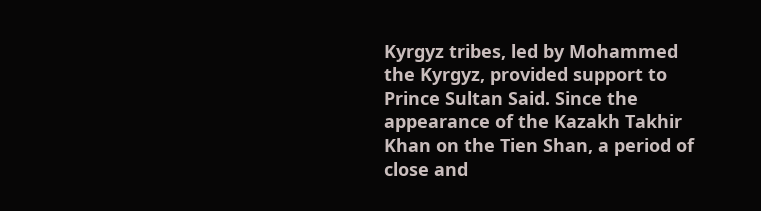Kyrgyz tribes, led by Mohammed the Kyrgyz, provided support to Prince Sultan Said. Since the appearance of the Kazakh Takhir Khan on the Tien Shan, a period of close and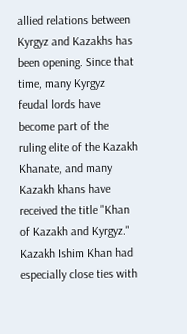allied relations between Kyrgyz and Kazakhs has been opening. Since that time, many Kyrgyz feudal lords have become part of the ruling elite of the Kazakh Khanate, and many Kazakh khans have received the title "Khan of Kazakh and Kyrgyz." Kazakh Ishim Khan had especially close ties with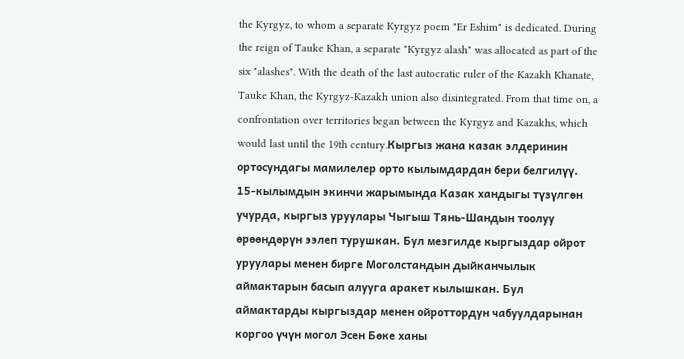the Kyrgyz, to whom a separate Kyrgyz poem "Er Eshim" is dedicated. During the reign of Tauke Khan, a separate "Kyrgyz alash" was allocated as part of the six "alashes". With the death of the last autocratic ruler of the Kazakh Khanate, Tauke Khan, the Kyrgyz-Kazakh union also disintegrated. From that time on, a confrontation over territories began between the Kyrgyz and Kazakhs, which would last until the 19th century.Кыргыз жана казак элдеринин ортосундагы мамилелер орто кылымдардан бери белгилүү. 15-кылымдын экинчи жарымында Казак хандыгы түзүлгөн учурда, кыргыз уруулары Чыгыш Тянь-Шандын тоолуу өрөөндөрүн ээлеп турушкан. Бул мезгилде кыргыздар ойрот уруулары менен бирге Моголстандын дыйканчылык аймактарын басып алууга аракет кылышкан. Бул аймактарды кыргыздар менен ойроттордун чабуулдарынан коргоо үчүн могол Эсен Бөке ханы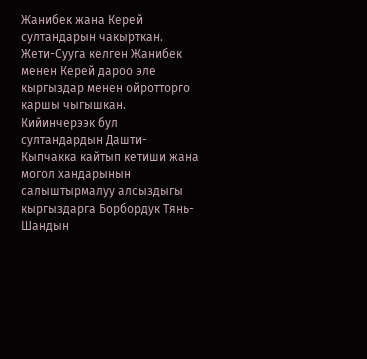Жанибек жана Керей султандарын чакырткан. Жети-Сууга келген Жанибек менен Керей дароо эле кыргыздар менен ойротторго каршы чыгышкан. Кийинчерээк бул султандардын Дашти-Кыпчакка кайтып кетиши жана могол хандарынын салыштырмалуу алсыздыгы кыргыздарга Борбордук Тянь-Шандын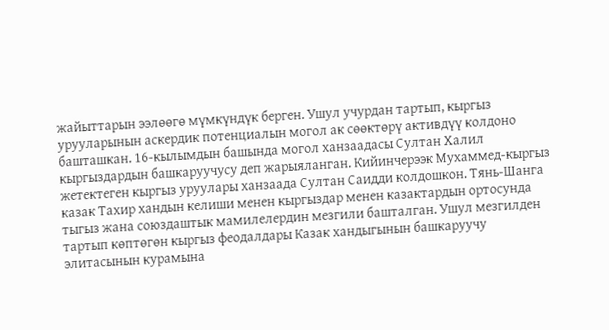жайыттарын ээлөөгө мүмкүндүк берген. Ушул учурдан тартып, кыргыз урууларынын аскердик потенциалын могол ак сөөктөрү активдүү колдоно башташкан. 16-кылымдын башында могол ханзаадасы Султан Халил кыргыздардын башкаруучусу деп жарыяланган. Кийинчерээк Мухаммед-кыргыз жетектеген кыргыз уруулары ханзаада Султан Саидди колдошкон. Тянь-Шанга казак Тахир хандын келиши менен кыргыздар менен казактардын ортосунда тыгыз жана союздаштык мамилелердин мезгили башталган. Ушул мезгилден тартып көптөгөн кыргыз феодалдары Казак хандыгынын башкаруучу элитасынын курамына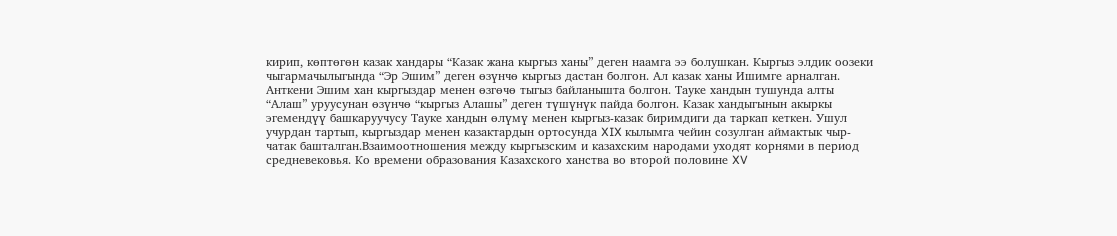кирип, көптөгөн казак хандары “Казак жана кыргыз ханы” деген наамга ээ болушкан. Кыргыз элдик оозеки чыгармачылыгында “Эр Эшим” деген өзүнчө кыргыз дастан болгон. Ал казак ханы Ишимге арналган. Анткени Эшим хан кыргыздар менен өзгөчө тыгыз байланышта болгон. Тауке хандын тушунда алты “Алаш” уруусунан өзүнчө “кыргыз Алашы” деген түшүнүк пайда болгон. Казак хандыгынын акыркы эгемендүү башкаруучусу Тауке хандын өлүмү менен кыргыз-казак биримдиги да таркап кеткен. Ушул учурдан тартып, кыргыздар менен казактардын ортосунда XIX кылымга чейин созулган аймактык чыр-чатак башталган.Взаимоотношения между кыргызским и казахским народами уходят корнями в период средневековья. Ко времени образования Казахского ханства во второй половине XV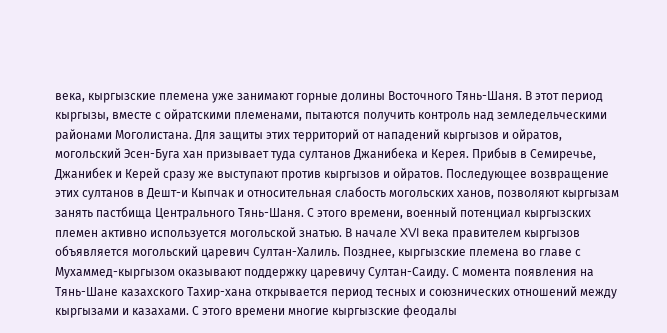века, кыргызские племена уже занимают горные долины Восточного Тянь-Шаня. В этот период кыргызы, вместе с ойратскими племенами, пытаются получить контроль над земледельческими районами Моголистана. Для защиты этих территорий от нападений кыргызов и ойратов, могольский Эсен-Буга хан призывает туда султанов Джанибека и Керея. Прибыв в Семиречье, Джанибек и Керей сразу же выступают против кыргызов и ойратов. Последующее возвращение этих султанов в Дешт-и Кыпчак и относительная слабость могольских ханов, позволяют кыргызам занять пастбища Центрального Тянь-Шаня. С этого времени, военный потенциал кыргызских племен активно используется могольской знатью. В начале XVI века правителем кыргызов объявляется могольский царевич Султан-Халиль. Позднее, кыргызские племена во главе с Мухаммед-кыргызом оказывают поддержку царевичу Султан-Саиду. С момента появления на Тянь-Шане казахского Тахир-хана открывается период тесных и союзнических отношений между кыргызами и казахами. С этого времени многие кыргызские феодалы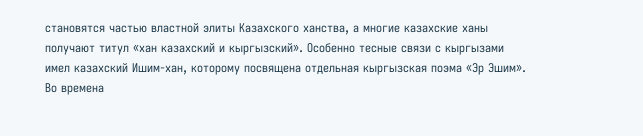становятся частью властной элиты Казахского ханства, а многие казахские ханы получают титул «хан казахский и кыргызский». Особенно тесные связи с кыргызами имел казахский Ишим-хан, которому посвящена отдельная кыргызская поэма «Эр Эшим». Во времена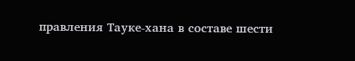правления Тауке-хана в составе шести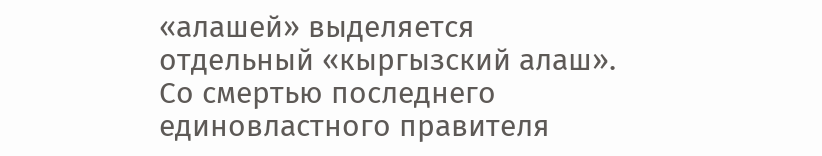«алашей» выделяется отдельный «кыргызский алаш». Со смертью последнего единовластного правителя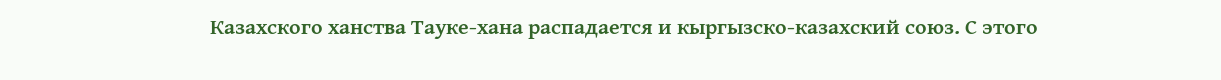Казахского ханства Тауке-хана распадается и кыргызско-казахский союз. С этого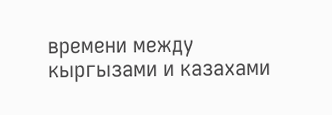времени между кыргызами и казахами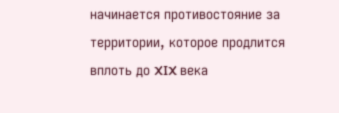начинается противостояние за территории, которое продлится вплоть до XIX века